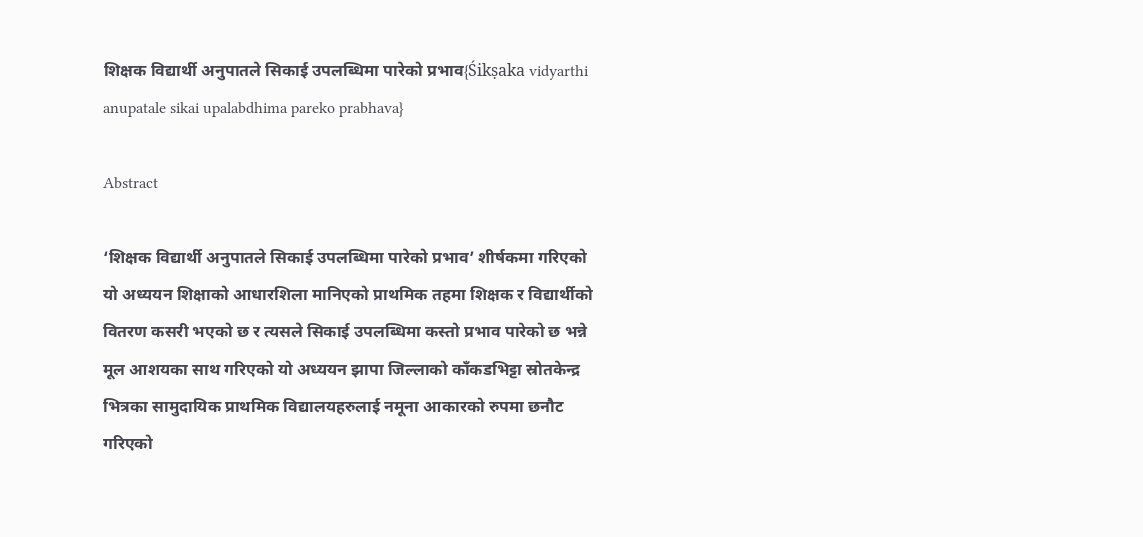शिक्षक विद्यार्थी अनुपातले सिकाई उपलब्धिमा पारेको प्रभाव{Śikṣaka vidyarthi anupatale sikai upalabdhima pareko prabhava}

Abstract

‘शिक्षक विद्यार्थी अनुपातले सिकाई उपलब्धिमा पारेको प्रभाव’ शीर्षकमा गरिएको यो अध्ययन शिक्षाको आधारशिला मानिएको प्राथमिक तहमा शिक्षक र विद्यार्थीको वितरण कसरी भएको छ र त्यसले सिकाई उपलब्धिमा कस्तो प्रभाव पारेको छ भन्ने मूल आशयका साथ गरिएको यो अध्ययन झापा जिल्लाको काँकडभिट्टा स्रोतकेन्द्र भित्रका सामुदायिक प्राथमिक विद्यालयहरुलाई नमूना आकारको रुपमा छनौट गरिएको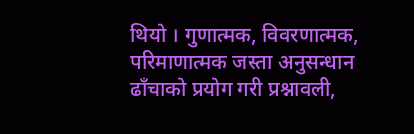थियो । गुणात्मक, विवरणात्मक, परिमाणात्मक जस्ता अनुसन्धान ढाँचाको प्रयोग गरी प्रश्नावली,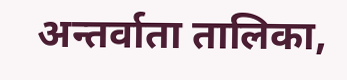अन्तर्वाता तालिका,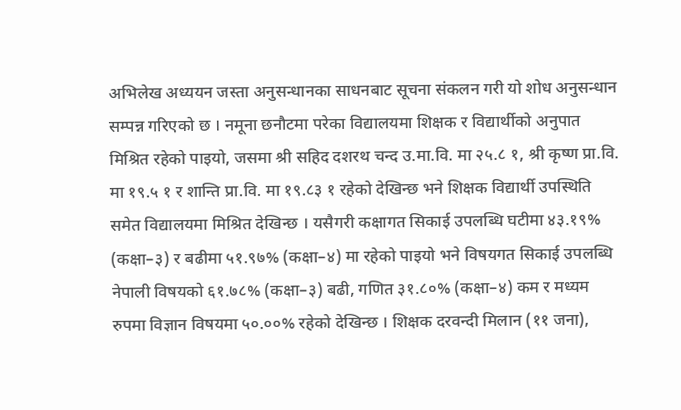अभिलेख अध्ययन जस्ता अनुसन्धानका साधनबाट सूचना संकलन गरी यो शोध अनुसन्धान सम्पन्न गरिएको छ । नमूना छनौटमा परेका विद्यालयमा शिक्षक र विद्यार्थीको अनुपात मिश्रित रहेको पाइयो, जसमा श्री सहिद दशरथ चन्द उ.मा.वि. मा २५.८ १, श्री कृष्ण प्रा.वि. मा १९.५ १ र शान्ति प्रा.वि. मा १९.८३ १ रहेको देखिन्छ भने शिक्षक विद्यार्थी उपस्थिति समेत विद्यालयमा मिश्रित देखिन्छ । यसैगरी कक्षागत सिकाई उपलब्धि घटीमा ४३.१९% (कक्षा–३) र बढीमा ५१.९७% (कक्षा–४) मा रहेको पाइयो भने विषयगत सिकाई उपलब्धि नेपाली विषयको ६१.७८% (कक्षा–३) बढी, गणित ३१.८०% (कक्षा–४) कम र मध्यम रुपमा विज्ञान विषयमा ५०.००% रहेको देखिन्छ । शिक्षक दरवन्दी मिलान (११ जना),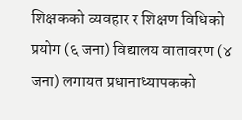शिक्षकको व्यवहार र शिक्षण विधिको प्रयोग (६ जना) विद्यालय वातावरण (४ जना) लगायत प्रधानाध्यापकको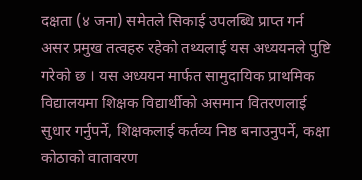दक्षता (४ जना) समेतले सिकाई उपलब्धि प्राप्त गर्न असर प्रमुख तत्वहरु रहेको तथ्यलाई यस अध्ययनले पुष्टि गरेको छ । यस अध्ययन मार्फत सामुदायिक प्राथमिक विद्यालयमा शिक्षक विद्यार्थीको असमान वितरणलाई सुधार गर्नुपर्ने, शिक्षकलाई कर्तव्य निष्ठ बनाउनुपर्ने, कक्षा कोठाको वातावरण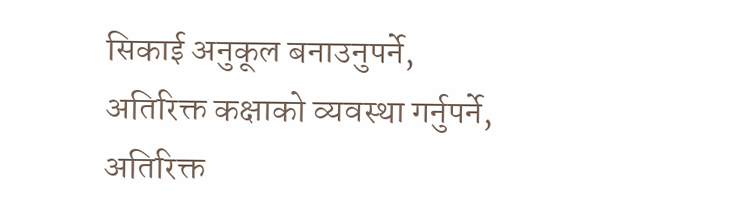सिकाई अनुकूल बनाउनुपर्ने, अतिरिक्त कक्षाको व्यवस्था गर्नुपर्ने, अतिरिक्त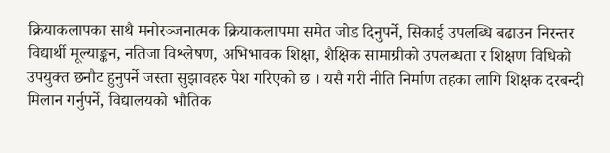क्रियाकलापका साथै मनोरञ्जनात्मक क्रियाकलापमा समेत जोड दिनुपर्ने, सिकाई उपलब्धि बढाउन निरन्तर विद्यार्थी मूल्याङ्कन, नतिजा विश्लेषण, अभिभावक शिक्षा, शैक्षिक सामाग्रीको उपलब्धता र शिक्षण विधिको उपयुक्त छनौट हुनुपर्ने जस्ता सुझावहरु पेश गरिएको छ । यसै गरी नीति निर्माण तहका लागि शिक्षक दरबन्दी मिलान गर्नुपर्ने, विद्यालयको भौतिक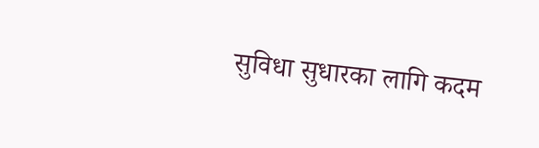सुविधा सुधारका लागि कदम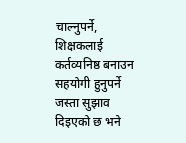चाल्नुपर्ने, शिक्षकलाई कर्तव्यनिष्ठ बनाउन सहयोगी हुनुपर्ने जस्ता सुझाव दिइएको छ भने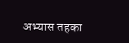अभ्यास तहका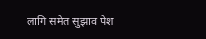लागि समेत सुझाव पेश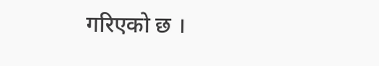गरिएको छ ।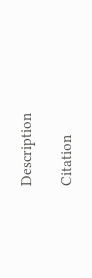Description

Citation